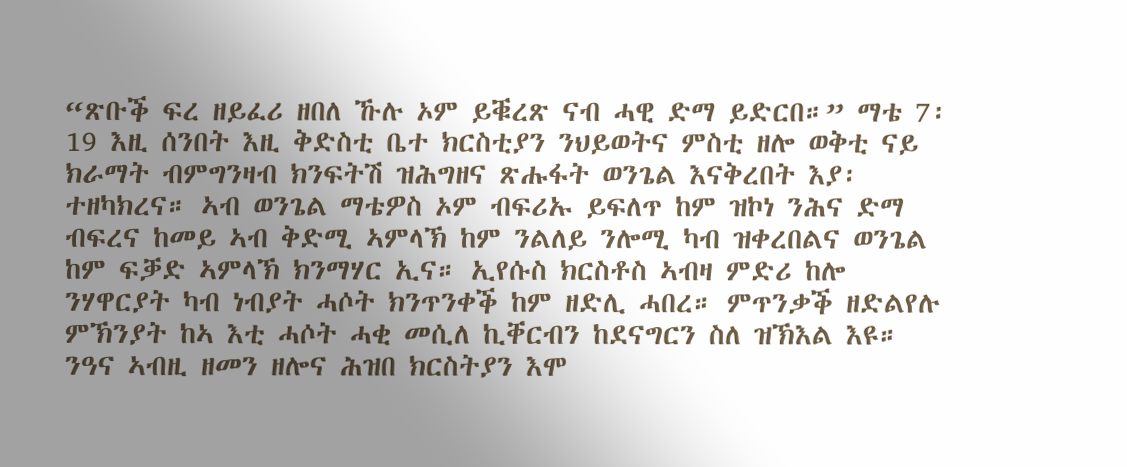“ጽቡቕ ፍረ ዘይፈሪ ዘበለ ኹሉ ኦም ይቑረጽ ናብ ሓዊ ድማ ይድርበ።” ማቴ 7፡19 እዚ ሰንበት እዚ ቅድስቲ ቤተ ክርስቲያን ንህይወትና ምስቲ ዘሎ ወቅቲ ናይ ክራማት ብምግንዛብ ክንፍትሽ ዝሕግዘና ጽሑፋት ወንጌል እናቅረበት እያ፡ ተዘካክረና። ኣብ ወንጌል ማቴዎስ ኦም ብፍሪኡ ይፍለጥ ከም ዝኮነ ንሕና ድማ ብፍረና ከመይ ኣብ ቅድሚ ኣምላኽ ከም ንልለይ ንሎሚ ካብ ዝቀረበልና ወንጌል ከም ፍቓድ ኣምላኽ ክንማሃር ኢና። ኢየሱስ ክርስቶስ ኣብዛ ምድሪ ከሎ ንሃዋርያት ካብ ነብያት ሓሶት ክንጥንቀቕ ከም ዘድሊ ሓበረ። ምጥንቃቕ ዘድልየሉ ምኽንያት ከኣ እቲ ሓሶት ሓቂ መሲለ ኪቐርብን ከደናግርን ስለ ዝኽእል እዩ። ንዓና ኣብዚ ዘመን ዘሎና ሕዝበ ክርስትያን እሞ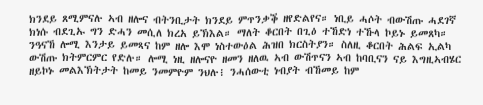ክንደይ ጸሚምናሉ ኣብ ዘሎና ብትንቢታት ክንደይ ምጥንቃቕ ዘየድልየና። ነቢይ ሓሶት ብውሽጡ ሓደገኛ ክነሱ ብደጊኡ ግን ድሓን መሲለ ክረአ ይኽእል። ማለት ቆርበት በጊዕ ተኸድነ ተኹላ ኮይኑ ይመጸካ። ንዓናኸ ሎሚ እንታይ ይመጻና ከም ዘሎ እሞ ነስተውዕል ሕዝበ ክርስትያን። ስለዚ ቆርበት ሕልፍ ኢልካ ውሽጡ ክትምርምር የድሉ። ሎሚ ነዚ ዘሎናዮ ዘመን ዘለዉ ኣብ ውሽጥናን ኣብ ከባቢናን ናይ እግዚኣብሄር ዘይኮኑ መልእኽትታት ከመይ ንመምዮም ንህሉ፧ ንሓሰውቲ ነብያት ብኸመይ ከም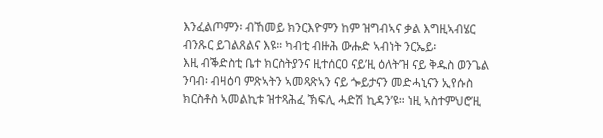እንፈልጦምን፡ ብኸመይ ክንርእዮምን ከም ዝግብኣና ቃል እግዚኣብሄር ብንጹር ይገልጸልና እዩ። ካብቲ ብዙሕ ውሑድ ኣብነት ንርኤይ፡
እዚ ብቕድስቲ ቤተ ክርስትያንና ዚተሰርዐ ናይ’ዚ ዕለት’ዝ ናይ ቅዱስ ወንጌል ንባብ፡ ብዛዕባ ምጽኣትን ኣመጻጽኣን ናይ ጐይታናን መድሓኒናን ኢየሱስ ክርስቶስ ኣመልኪቱ ዝተጻሕፈ ኽፍሊ ሓድሽ ኪዳን’ዩ። ነዚ ኣስተምህሮ’ዚ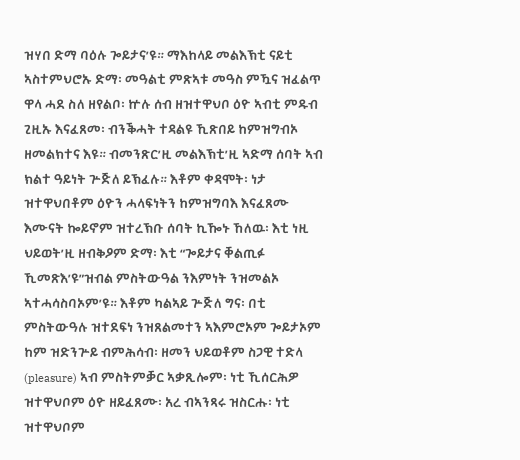ዝሃበ ድማ ባዕሉ ጐይታና’ዩ። ማእከላይ መልእኽቲ ናይቲ ኣስተምህሮኡ ድማ፡ መዓልቲ ምጽኣቱ መዓስ ምዃና ዝፈልጥ ዋላ ሓደ ስለ ዘየልቦ፡ ኵሉ ሰብ ዘዝተዋህቦ ዕዮ ኣብቲ ምዱብ ጊዚኡ እናፈጸመ፡ ብንቕሓት ተዳልዩ ኺጽበይ ከምዝግብኦ ዘመልክተና እዩ። ብመንጽር’ዚ መልእኽቲ’ዚ ኣድማ ሰባት ኣብ ክልተ ዓይነት ጕጅለ ይኽፈሉ። እቶም ቀዳሞት፡ ነታ ዝተዋህበቶም ዕዮን ሓላፍነትን ከምዝግባእ እናፈጸሙ እሙናት ኰይኖም ዝተረኽቡ ሰባት ኪዀኑ ኸለዉ፡ እቲ ነዚ ህይወት’ዚ ዘብቅዖም ድማ፡ እቲ “ጐይታና ቐልጢፉ ኺመጽእ’ዩ”ዝብል ምስትውዓል ንእምነት ንዝመልኦ ኣተሓሳስባኦም’ዩ። እቶም ካልኣይ ጕጅለ ግና፡ በቲ ምስትውዓሉ ዝተደፍነ ንዝጸልመተን ኣእምሮኦም ጐይታኦም ከም ዝድንጕይ ብምሕሳብ፡ ዘመን ህይወቶም ስጋዊ ተድላ (pleasure) ኣብ ምስትምቓር ኣቃጺሎም፡ ነቲ ኺሰርሕዎ ዝተዋህቦም ዕዮ ዘይፈጸሙ፡ አረ ብኣንጻሩ ዝስርሑ፡ ነቲ ዝተዋህቦም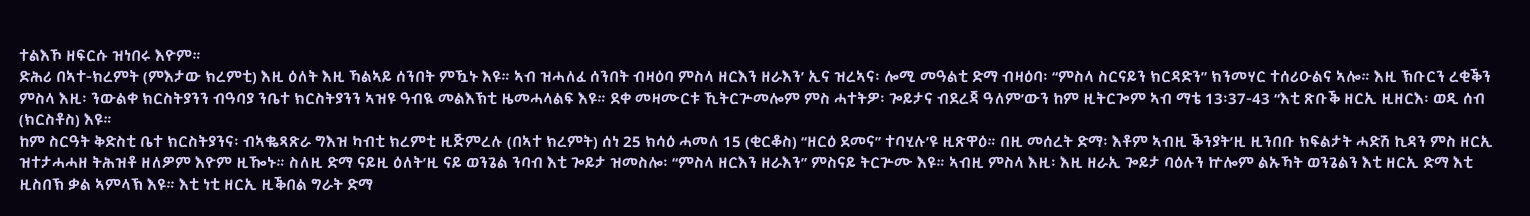ተልእኾ ዘፍርሱ ዝነበሩ እዮም።
ድሕሪ በኣተ-ክረምት (ምእታው ክረምቲ) እዚ ዕለት እዚ ኻልኣይ ሰንበት ምዃኑ እዩ። ኣብ ዝሓለፈ ሰንበት ብዛዕባ ምስላ ዘርእን ዘራእን’ ኢና ዝረኣና፡ ሎሚ መዓልቲ ድማ ብዛዕባ፡ “ምስላ ስርናይን ክርዳድን” ክንመሃር ተሰሪዑልና ኣሎ። እዚ ኽቡርን ረቂቕን ምስላ እዚ፡ ንውልቀ ክርስትያንን ብዓባያ ንቤተ ክርስትያንን ኣዝዩ ዓብዪ መልእኽቲ ዜመሓላልፍ እዩ። ደቀ መዛሙርቱ ኺትርጕመሎም ምስ ሓተትዎ፡ ጐይታና ብደረጃ ዓለም’ውን ከም ዚትርጐም ኣብ ማቴ 13፡37-43 “እቲ ጽቡቕ ዘርኢ ዚዘርእ፡ ወዲ ሰብ (ክርስቶስ) እዩ።
ከም ስርዓት ቅድስቲ ቤተ ክርስትያንና፡ ብኣቈጻጽራ ግእዝ ካብቲ ክረምቲ ዚጅምረሉ (በኣተ ክረምት) ሰነ 25 ክሳዕ ሓመለ 15 (ቂርቆስ) “ዘርዕ ደመና” ተባሂሉ’ዩ ዚጽዋዕ። በዚ መሰረት ድማ፡ እቶም ኣብዚ ቕንያት’ዚ ዚንበቡ ክፍልታት ሓድሽ ኪዳን ምስ ዘርኢ ዝተታሓሓዘ ትሕዝቶ ዘለዎም እዮም ዚዀኑ። ስለዚ ድማ ናይዚ ዕለት’ዚ ናይ ወንጌል ንባብ እቲ ጐይታ ዝመስሎ፡ “ምስላ ዘርእን ዘራእን” ምስናይ ትርጕሙ እዩ። ኣብዚ ምስላ እዚ፡ እዚ ዘራኢ ጐይታ ባዕሉን ኵሎም ልኡኻት ወንጌልን እቲ ዘርኢ ድማ እቲ ዚስበኽ ቃል ኣምላኽ እዩ። እቲ ነቲ ዘርኢ ዚቕበል ግራት ድማ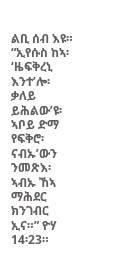ልቢ ሰብ እዩ።
“ኢየሱስ ከኣ፡ ‘ዜፍቅረኒ እንተ’ሎ፡ ቃለይ ይሕልው’ዩ፡ ኣቦይ ድማ የፍቅሮ፡ ናብኡ’ውን ንመጽእ፡ ኣብኡ ኸኣ ማሕደር ክንገብር ኢና።” ዮሃ 14፡23።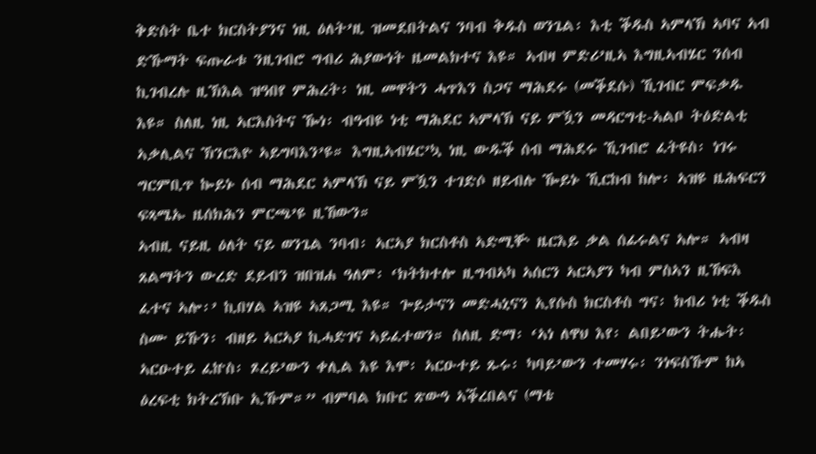ቅድስት ቤተ ክርስትያንና ነዚ ዕለት’ዚ ዝመደበትልና ንባብ ቅዱስ ወንጌል፡ እቲ ቕዱስ ኣምላኽ ኣባና ኣብ ድኹማት ፍጡራቱ ንዚገብሮ ግብሪ ሕያውነት ዜመልክተና እዩ። ኣብዛ ምድሪ’ዚኣ እግዚኣብሄር ንሰብ ኪገብረሉ ዚኽእል ዝዓበየ ምሕረት፡ ነዚ መዋትን ሓጥእን ስጋና ማሕደሩ (መቕደሱ) ኺገብር ምፍቃዱ እዩ። ስለዚ ነዚ ኣርእስትና ዀነ፡ ብዓብዩ ነቲ ማሕደር ኣምላኽ ናይ ምዃን መዳርግቲ-ኣልቦ ትዕድልቲ ኣቃሊልና ኽንርእዮ ኣይግባእን’ዩ። እግዚኣብሄር’ኳ ነዚ ውዱቕ ሰብ ማሕደሩ ኺገብሮ ፈትዩስ፡ ነገሩ ግርምቢጥ ኰይኑ ሰብ ማሕደር ኣምላኽ ናይ ምዃን ተገድሶ ዘይብሉ ዀይኑ ኺርከብ ከሎ፡ ኣዝዩ ዜሕፍርን ፍጻሜኡ ዜሰክሕን ምርጫ’ዩ ዚኸውን።
ኣብዚ ናይዚ ዕለት ናይ ወንጌል ንባብ፡ ኣርኣያ ክርስቶስ ኣድሚቝ ዜርእይ ቃል ሰፊሩልና ኣሎ። ኣብዛ ጸልማትን ውረድ ደይብን ዝበዝሐ ዓለም፡ ‘ክትክተሎ ዚግብኣካ ኣሰርን ኣርኣያን ካብ ምስኣን ዚኸፍእ ፈተና ኣሎ፡’ ኪበሃል ኣዝዩ ኣጸጋሚ እዩ። ጐይታናን መድሓኒናን ኢየሱስ ክርስቶስ ግና፡ ክብሪ ነቲ ቕዱስ ስሙ ይኹን፡ ብዘይ ኣርኣያ ኪሓድገና ኣይፈተወን። ስለዚ ድማ፡ ‘ኣነ ለዋህ እየ፡ ልበይ’ውን ትሑት፡ ኣርዑተይ ፈኵስ፡ ጾረይ’ውን ቀሊል እዩ እሞ፡ ኣርዑተይ ጹሩ፡ ካባይ’ውን ተመሃሩ፡ ንነፍስኹም ከኣ ዕረፍቲ ክትረኽቡ ኢኹም።” ብምባል ክቡር ጽውዓ ኣቕረበልና (ማቴ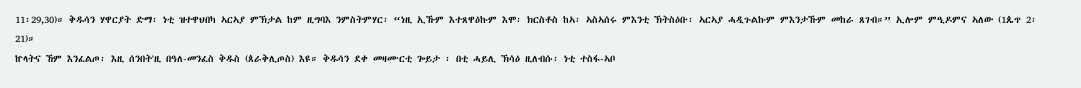11፡29,30)። ቅዱሳን ሃዋርያት ድማ፡ ነቲ ዝተዋህበካ ኣርኣያ ምኽታል ከም ዚግባእ ንምስትምሃር፡ “ነዚ ኢኹም እተጸዋዕኩም እሞ፡ ክርስቶስ ከኣ፡ ኣስኣሰሩ ምእንቲ ኽትስዕቡ፡ ኣርኣያ ሓዲጉልኩም ምእንታኹም መከራ ጸገብ።” ኢሎም ምዒዶምና ኣለው (1ጴጥ 2፡21)።
ኵላትና ኸም እንፈልጦ፡ እዚ ሰንበት'ዚ በዓለ-መንፈስ ቅዱስ (ጰራቅሊጦስ) እዩ። ቅዱሳን ደቀ መዛሙርቲ ጐይታ ፡ በቲ ሓይሊ ኽሳዕ ዚለብሱ፡ ነቲ ተስፋ-ኣቦ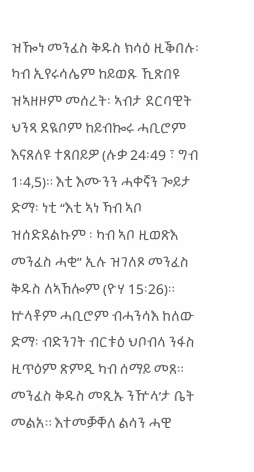ዝዀነ መንፈስ ቅዱስ ክሳዕ ዚቕበሉ፡ ካብ ኢየሩሳሌም ከይወጹ ኺጽበዩ ዝኣዘዞም መሰረት፡ ኣብታ ደርባዊት ህንጻ ደዪቦም ከይብኰሩ ሓቢሮም እናጸለዩ ተጸበይዎ (ሉቃ 24፡49 ፣ ግብ 1፡4,5)። እቲ እሙንን ሓቀኛን ጐይታ ድማ፡ ነቲ “እቲ ኣነ ኻብ ኣቦ ዝሰድደልኩም ፡ ካብ ኣቦ ዚወጽእ መንፈስ ሓቂ” ኢሉ ዝገለጾ መንፈስ ቅዱስ ለኣኸሎም (ዮሃ 15፡26)። ኵላቶም ሓቢሮም ብሓንሳእ ከለው ድማ፡ ብድንገት ብርቱዕ ህቦብላ ንፋስ ዚጥዕም ጽምዲ ካብ ሰማይ መጸ። መንፈስ ቅዱስ መጺኡ ንዅላ’ታ ቤት መልአ። እተመቓቐለ ልሳን ሓዊ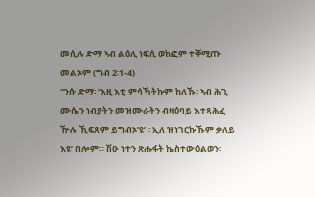መሲሉ ድማ ኣብ ልዕሊ ነፍሲ ወከፎም ተቐሚጡ መልኦም (ግብ 2፡1-4)
"ንሱ ድማ፡ ‘እዚ እቲ ምሳኻትኩም ከለኹ፡ ኣብ ሕጊ ሙሴን ነብያትን መዝሙራትን ብዛዕባይ እተጻሕፈ ዅሉ ኺፍጸም ይግብኦ’ዩ’ ፡ ኢለ ዝነገርኩኹም ቃለይ እዩ’ በሎም። ሽዑ ነተን ጽሑፋት ኬስተውዕልወን፡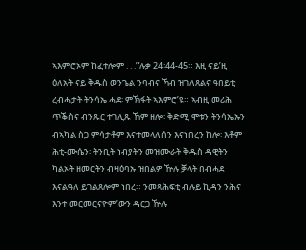ኣእምሮኦም ከፈተሎም . . .”ሉቃ 24፡44-45። እዚ ናይ’ዚ ዕለአት ናይ ቅዱስ ወንጌል ንባብና ኻብ ዝገለጸልና ዓበይቲ ረብሓታት ትንሳኤ ሓደ፡ ምኽፋት ኣእምሮ’ዩ። ኣብዚ መሪሕ ጥቕስና ብንጹር ተገሊጹ ኸም ዘሎ፡ ቅድሚ ሞቱን ትንሳኤኡን ብኣካል ስጋ ምሳታቶም እናተመላለሰን እናነበረን ከሎ፡ እቶም ሕቲ-ሙሴን፡ ትንቢት ነብያትን መዝሙራት ቅዱስ ዳዊትን ካልኦት ዘመርትን ብዛዕባኡ ዝበልዎ ዅሉ ቓላት በብሓደ እናልዓለ ይገልጸሎም ነበረ። ንመጻሕፍቲ ብሉይ ኪዳን ንሕና እንተ መርመርናዮም’ውን ዳርጋ ዅሉ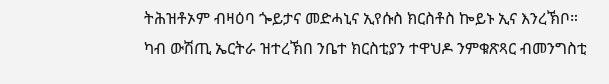ትሕዝቶኦም ብዛዕባ ጐይታና መድሓኒና ኢየሱስ ክርስቶስ ኰይኑ ኢና እንረኽቦ።
ካብ ውሽጢ ኤርትራ ዝተረኽበ ንቤተ ክርስቲያን ተዋህዶ ንምቁጽጻር ብመንግስቲ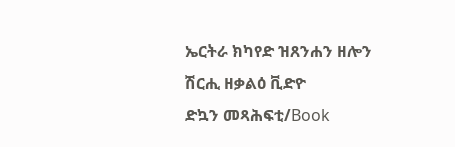ኤርትራ ክካየድ ዝጸንሐን ዘሎን ሽርሒ ዘቃልዕ ቪድዮ
ድኳን መጻሕፍቲ/Book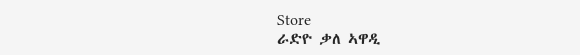Store
ራድዮ ቃለ ኣዋዲ